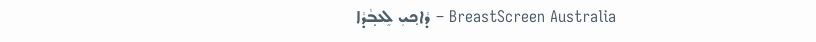BreastScreen Australia – ܕܵܐܟ݂ܝܼ ܠܸܥܒ݂ܵܕܵܐ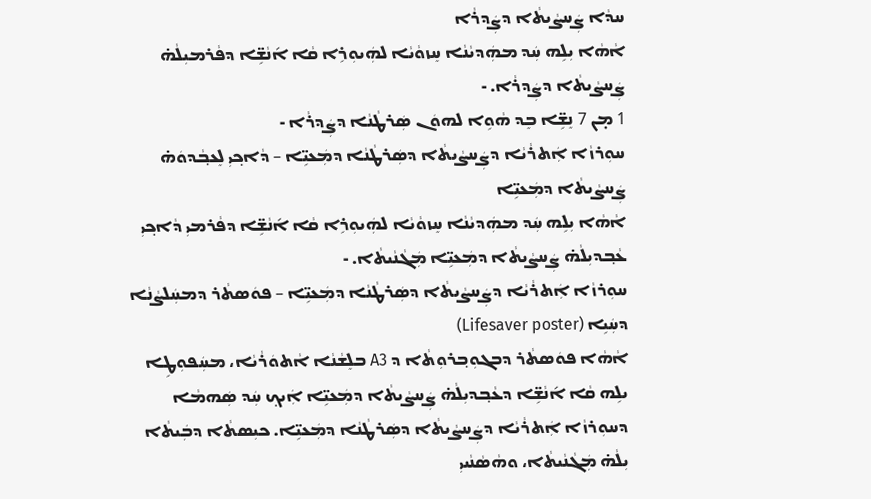ܚܕܵܐ ܨܲܚܨܵܝܬܵܐ ܕܨܲܕܪܵܐ
ܐܵܗܵܐ ܝܼܠܹܗ ܚܲܕ ܡܗܲܕܝܵܢܵܐ ܚܸܙܘܵܝܵܐ ܠܗܲܝܘܼܪܹܐ ܩܵܐ ܐ݇ܢܵܫܹ̈ܐ ܕܦܵܪܡܝܼܠܵܗ̇ ܨܲܚܨܵܝܬܵܐ ܕܨܲܕܪܵܐ. -
1 ܡ̣ܢ 7 ܢܸܫܹ̈ܐ ܒܸܕ ܗܵܘܹܐ ܠܗܘܿܢ ܣܲܪܛܵܢܵܐ ܕܨܲܕܪܵܐ -
ܚܘܼܪܙܵܐ ܐܲܬܪܵܝܵܐ ܕܨܲܚܨܵܝܬܵܐ ܕܣܲܪܛܵܢܵܐ ܕܡܲܥܝܹ̈ܐ – ܕܵܐܟ݂ܝܼ ܠܸܥܒ݂ܵܕܘܿܗ̇ ܨܲܚܨܵܝܬܵܐ ܕܡܲܥܝܹ̈ܐ
ܐܵܗܵܐ ܝܼܠܹܗ ܚܲܕ ܡܗܲܕܝܵܢܵܐ ܚܸܙܘܵܝܵܐ ܠܗܲܝܘܼܪܹܐ ܩܵܐ ܐ݇ܢܵܫܹ̈ܐ ܕܦܵܪܡܝܼ ܕܵܐܟ݂ܝܼ ܥܵܒ݂ܕܝܼܠܵܗ̇ ܨܲܚܨܵܝܬܵܐ ܕܡܲܥܝܹ̈ܐ ܡܲܓܵܢܵܝܬܵܐ. -
ܚܘܼܪܙܵܐ ܐܲܬܪܵܝܵܐ ܕܨܲܚܨܵܝܬܵܐ ܕܣܲܪܛܵܢܵܐ ܕܡܲܥܝܹ̈ܐ – ܦܘܿܣܬܵܪ ܕܡܚܲܠܨܵܢܵܐ ܕܚܲܝܹܐ (Lifesaver poster)
ܐܵܗܵܐ ܦܘܿܣܬܵܪ ܕܒܓܘܼܒ݂ܪܘܼܬܵܐ ܕ A3 ܒܠܸܫܵܢܵܐ ܐܵܬܘܿܪܵܝܵܐ، ܡܚܲܦܘܼܛܹܐ ܝܠܹܗ ܩܵܐ ܐ݇ܢܵܫܹ̈ܐ ܕܥܵܒ݂ܕܝܼܠܵܗ̇ ܨܲܚܨܵܝܬܵܐ ܕܡܲܥܝܹ̈ܐ ܐܲܝܟ݂ ܚܲܕ ܣܲܗܡܵܐ ܕܚܘܼܪܙܵܐ ܐܲܬܪܵܝܵܐ ܕܨܲܚܨܵܝܬܵܐ ܕܣܲܪܛܵܢܵܐ ܕܡܲܥܝܹ̈ܐ. ܟܝܼܣܬܵܐ ܕܒܲܝܬܵܐ ܝܼܠܵܗ̇ ܡܲܓܵܢܵܝܬܵܐ، ܘܗܵܣܵܢܵܝܝܼ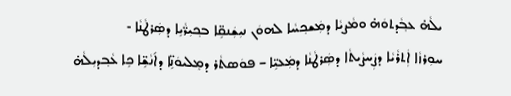ܝܠܵܗ̇ ܥܒ݂ܵܕܬܘܿܗ̇ ܘܡܵܨܝܵܐ ܕܡܲܫܟ݂ܚܵܐ ܠܗܘܿܢ ܢܝܼܫܲܢܩܹ̈ܐ ܒܟ݂ܝܼܪ̈ܵܝܹܐ ܕܣܲܪܛܵܢܵܐ -
ܚܘܼܪܙܵܐ ܐܲܬܪܵܝܵܐ ܕܨܲܚܨܵܝܬܵܐ ܕܣܲܪܛܵܢܵܐ ܕܡܲܥܝܹ̈ܐ – ܦܘܿܣܬܵܪ ܕܡܸܠܝܘܿܢܹ̈ܐ ܕܐ݇ܢܵܫܹ̈ܐ ܟܹܐ ܥܵܒ݂ܕܝܼܠܵܗ̇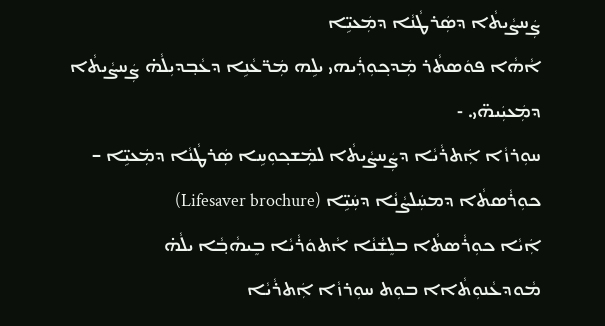ܨܲܚܨܵܝܬܵܐ ܕܣܲܪܛܵܢܵܐ ܕܡܲܥܝܹ̈ܐ
ܐܵܗܵܐ ܦܘܿܣܬܵܪ ܡܲܕܟ݂ܘܼܪܲܝܗܝ ܝܠܹܗ ܡܲܪ̈ܥܵܢܹܐ ܕܥܵܒ݂ܕܝܼܠܵܗ̇ ܨܲܚܨܵܝܬܵܐ ܕܡܲܥܝܲܝܗ̈ܝ. -
ܚܘܼܪܙܵܐ ܐܲܬܪܵܝܵܐ ܕܨܲܚܨܵܝܬܵܐ ܠܡܲܫܟ݂ܘܼܚܹܐ ܣܲܪܛܵܢܵܐ ܕܡܲܥܝܹ̈ܐ – ܟܘܼܪܵܣܬܵܐ ܕܡܚܲܠܨܵܢܵܐ ܕܚܲܝܹ̈ܐ (Lifesaver brochure)
ܐܲܝܵܐ ܟܘܼܪܵܣܬܵܐ ܒܠܸܫܵܢܵܐ ܐܵܬܘܿܪܵܝܵܐ ܒܸܝܗܵܒ݂ܵܐ ܝܠܵܗ̇ ܡܵܘܕܥܵܢܘܼܬܵܐܐ ܒܘܼܬ ܚܘܼܪܙܵܐ ܐܲܬܪܵܝܵܐ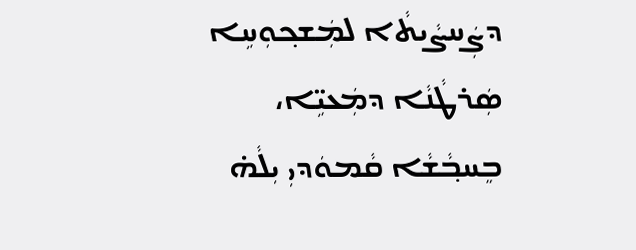ܕܨܲܚܨܵܝܬܵܐ ܠܡܲܫܟ݂ܘܼܚܹܐ ܣܲܪܛܵܢܵܐ ܕܡܲܥܝܹ̈ܐ، ܒܸܚܒ݂ܵܫܵܐ ܩܵܡܘܿܕܝܼ ܝܼܠܵܗ̇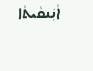ܐܵܢܲܢܩܵܝܬܵܐ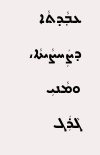ܥܒ݂ܵܕܬܵܐ ܕܨܲܚܨܵܝܬܵܐ، ܘܡܵܢܝܼ ܓܵܪܲܓ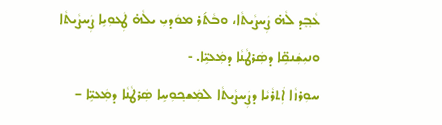ܥܵܒ݂ܸܕ ܠܵܗ̇ ܨܲܚܨܵܝܬܵܐ، ܘܒܵܬ݇ܪ ܡܘܿܕܝܼ ܝܠܵܗ̇ ܛܲܥܘܼܝܹܐ ܨܲܚܨܵܝܬܵܐ ܘܢܝܼܫܲܢܩܹ̈ܐ ܕܣܲܪܛܵܢܵܐ ܕܡܲܥܝܹ̈ܐ. -
ܚܘܼܪܙܵܐ ܐܲܬܪܵܝܵܐ ܕܨܲܚܨܵܝܬܵܐ ܠܡܲܫܟ݂ܘܼܚܹܐ ܣܲܪܛܵܢܵܐ ܕܡܲܥܝܹ̈ܐ –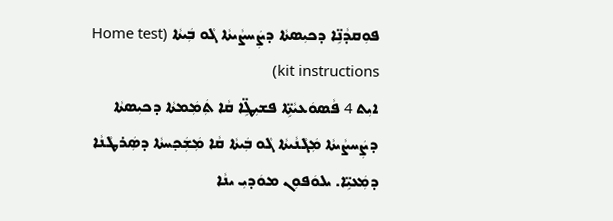ܦܘܼܩܕܵܢܹ̈ܐ ܕܟܝܼܣܬܵܐ ܕܨܲܚܨܵܝܬܵܐ ܓܵܘ ܒܲܝܬܵܐ (Home test kit instructions)
ܐܝܼܬ 4 ܦܵܣܘܿܥܝܵܬܹ̈ܐ ܦܫܝܼܛܹ̈ܐ ܩܵܐ ܬܲܡܲܡܬܵܐ ܕܟܝܼܣܬܵܐ ܕܨܲܚܨܵܝܬܵܐ ܡܲܓܵܢܵܝܬܵܐ ܓܵܘ ܒܲܝܬܵܐ ܩܵܐ ܡܲܫܲܟ݂ܚܬܵܐ ܕܣܲܪܛܵܢܵܐ ܕܡܲܥܝܹ̈ܐ. ܝܠܘܿܦܘܼܢ ܡܘܿܕܝܼ ܝܢܵܐ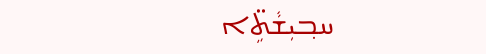ܚܒ݂ܝܼܫܵܬܹ̈ܐ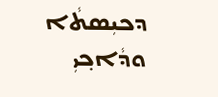ܕܟܝܼܣܬܵܐ ܘܕܵܐܟ݂ܝܼ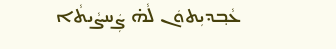ܥܵܒ݂ܕܝܼܬܘܿܢ ܠܵܗ̇ ܨܲܚܨܵܝܬܵܐ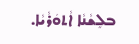ܒܠܸܫܵܢܵܐ ܐܵܬܘܿܪܵܝܵܐ.